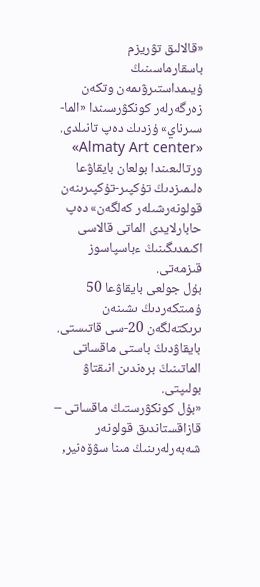«قالالىق تۋريزم باسقارماسىنىڭ ۇيىمداستىرۋىمەن وتكەن زەرگەرلەر كونكۋرسىندا «الما-سىرناي» ۇزدىك دەپ تانىلدى. «Almaty Art center» ورتالىعىندا بولعان بايقاۋعا ەلىمىزدىڭ تۇكپىر-تۇكپىرىنەن قولونەرشىلەر كەلگەن» دەپ حابارلايدى الماتى قالاسى اكىمدىگىنىڭ ءباسپاسوز قىزمەتى.
بۇل جولعى بايقاۋعا 50 ۇمىتكەردىڭ ىشىنەن ىرىكتەلگەن 20-سى قاتىستى. بايقاۋدىڭ باستى ماقساتى الماتىنىڭ برەندىن انىقتاۋ بولىپتى.
«بۇل كونكۋرستىڭ ماقساتى – قازاقستاندىق قولونەر شەبەرلەرىنىڭ مىنا سۋۆەنير,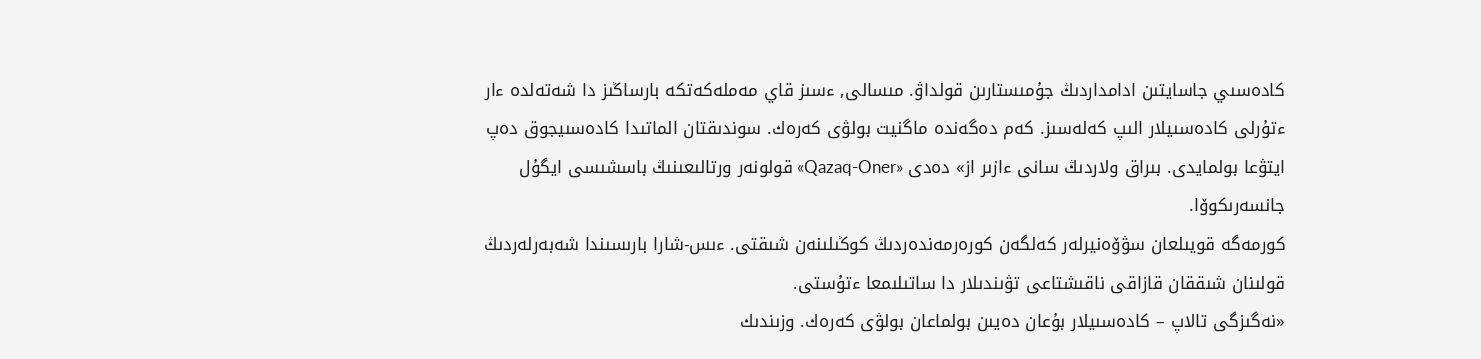كادەسىي جاسايتىن ادامداردىڭ جۇمىستارىن قولداۋ. مىسالى, ءسىز قاي مەملەكەتكە بارساڭىز دا شەتەلدە ءار ءتۇرلى كادەسىيلار الىپ كەلەسىز. كەم دەگەندە ماگنيت بولۋى كەرەك. سوندىقتان الماتىدا كادەسىيجوق دەپ ايتۋعا بولمايدى. بىراق ولاردىڭ سانى ءازىر از» دەدى «Qazaq-Oner» قولونەر ورتالىعىنىڭ باسشىسى ايگۇل جانسەرىكوۆا.
كورمەگە قويىلعان سۋۆەنيرلەر كەلگەن كورەرمەندەردىڭ كوڭىلىنەن شىقتى. ءىس-شارا بارىسىندا شەبەرلەردىڭ قولىنان شىققان قازاقى ناقىشتاعى تۋىندىلار دا ساتىلىمعا ءتۇستى.
«نەگىزگى تالاپ – كادەسىيلار بۇعان دەيىن بولماعان بولۋى كەرەك. وزىندىك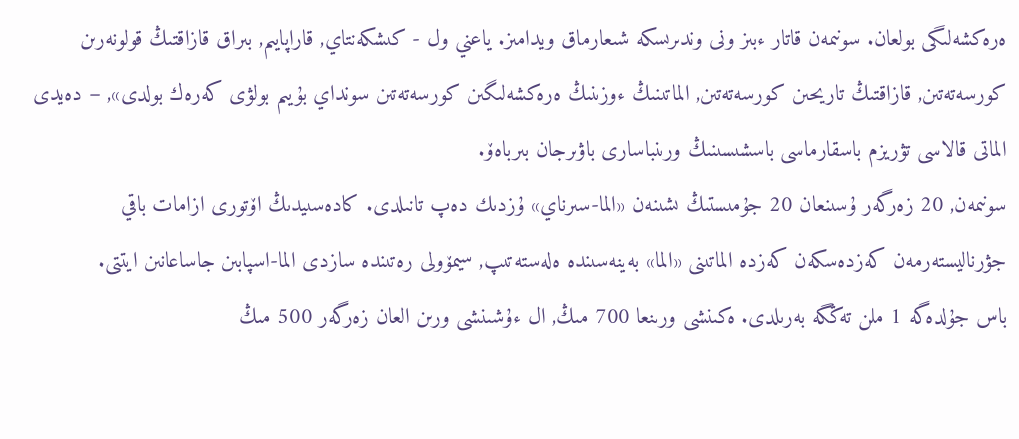ەرەكشەلىگى بولعان. سونىمەن قاتار ءبىز ونى وندىرىسكە شىعارماق ويدامىز. ياعني ول - كىشكەنتاي, قاراپايىم, بىراق قازاقتىڭ قولونەرىن كورسەتەتىن, قازاقتىڭ تاريحىن كورسەتەتىن, الماتىنىڭ ءوزىنىڭ ەرەكشەلىگىن كورسەتەتىن سونداي بۇيىم بولۋى كەرەك بولدى», – دەيدى الماتى قالاسى تۋريزم باسقارماسى باسشىسىنىڭ ورىنباسارى باۋىرجان بىرباەۆ.
سونىمەن, 20 زەرگەر ۇسىنعان 20 جۇمىستىڭ ىشىنەن «الما-سىرناي» ۇزدىك دەپ تانىلدى. كادەسىيدىڭ اۆتورى ازامات باقي جۋرناليستەرمەن كەزدەسكەن كەزدە الماتىنى «الما» بەينەسىندە ەلەستەتىپ, سيمۆولى رەتىندە سازدى الما-اسپابىن جاساعانىن ايتتى.
باس جۇلدەگە 1 ملن تەڭگە بەرىلدى. ەكىنشى ورىنعا 700 مىڭ, ال ءۇشىنشى ورىن العان زەرگەر 500 مىڭ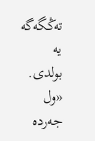تەڭگەگە يە بولدى.
«ول جەردە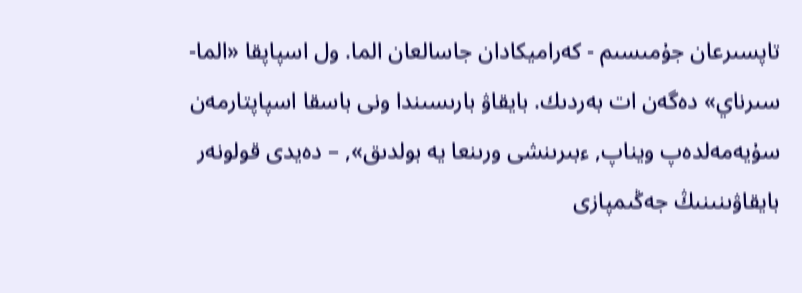تاپسىرعان جۇمىسىم - كەراميكادان جاسالعان الما. ول اسپاپقا «الما-سىرناي» دەگەن ات بەردىك. بايقاۋ بارىسىندا ونى باسقا اسپاپتارمەن سۇيەمەلدەپ ويناپ, ءبىرىنشى ورىنعا يە بولدىق», – دەيدى قولونەر بايقاۋىنىنىڭ جەڭىمپازى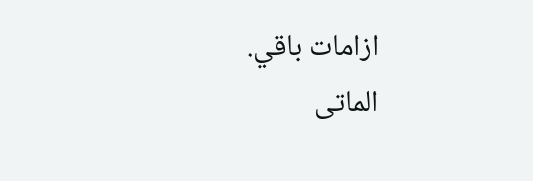ازامات باقي.
الماتى